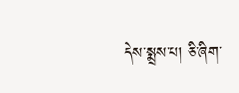དེས་སྨྲས་པ། ཅི་ཞིག་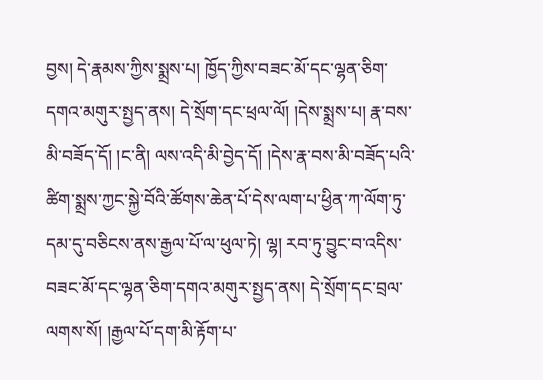བྱས། དེ་རྣམས་ཀྱིས་སྨྲས་པ། ཁྱོད་ཀྱིས་བཟང་མོ་དང་ལྷན་ཅིག་དགའ་མགུར་སྤྱད་ནས། དེ་སྲོག་དང་ཕྲལ་ལོ། །དེས་སྨྲས་པ། རྣ་བས་མི་བཟོད་དོ། །ང་ནི། ལས་འདི་མི་བྱེད་དོ། །དེས་རྣ་བས་མི་བཟོད་པའི་ཚིག་སྨྲས་ཀྱང་སྐྱེ་བོའི་ཚོགས་ཆེན་པོ་དེས་ལག་པ་ཕྱིན་ཀ་ལོག་ཏུ་དམ་དུ་བཅིངས་ནས་རྒྱལ་པོ་ལ་ཕུལ་ཏེ། ལྷ། རབ་ཏུ་བྱུང་བ་འདིས་བཟང་མོ་དང་ལྷན་ཅིག་དགའ་མགུར་སྤྱད་ནས། དེ་སྲོག་དང་བྲལ་ལགས་སོ། །རྒྱལ་པོ་དག་མི་རྟོག་པ་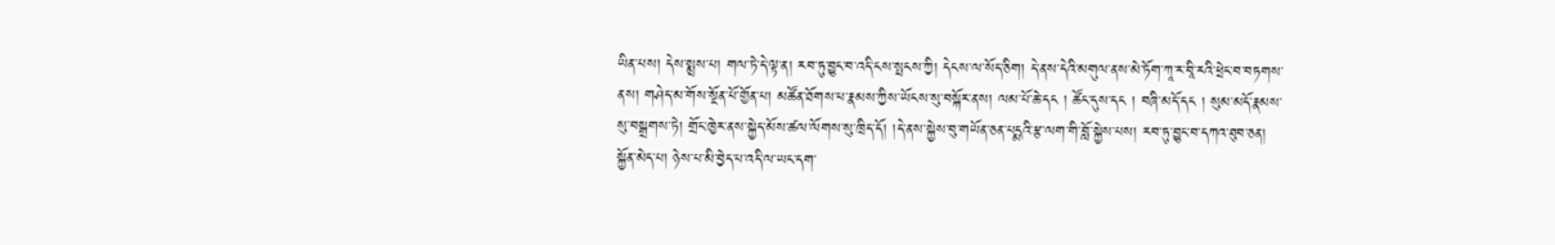ཡིན་པས། དེས་སྨྲས་པ། གལ་ཏེ་དེ་ལྟ་ན། རབ་ཏུ་བྱུང་བ་འདི་ངས་སྤངས་ཀྱི། དེངས་ལ་སོད་ཅིག། དེ་ནས་དེའི་མགུལ་ནས་མེ་ཏོག་ཀཱ་ར་བཱི་རའི་ཕྲེང་བ་བཏགས་ནས། གཤེད་མ་གོས་སྔོན་པོ་གྱོན་པ། མཚོན་ཐོགས་པ་རྣམས་ཀྱིས་ཡོངས་སུ་བསྐོར་ནས། ལམ་པོ་ཆེ་དང ། ཚོང་དུས་དང ། བཞི་མདོ་དང ། སུམ་མདོ་རྣམས་སུ་བསྒྲགས་ཏེ། གྲོང་ཁྱེར་ནས་སྐྱེད་མོས་ཚལ་ལོགས་སུ་ཁྲིད་དོ། །དེ་ནས་སྐྱེས་བུ་གཡོན་ཅན་པདྨའི་རྩ་ལག་གི་བློ་སྐྱེས་པས། རབ་ཏུ་བྱུང་བ་དཀའ་ཐུབ་ཅན། སྐྱོན་མེད་པ། ཉེས་པ་མི་བྱེད་པ་འདི་ལ་ཡང་དག་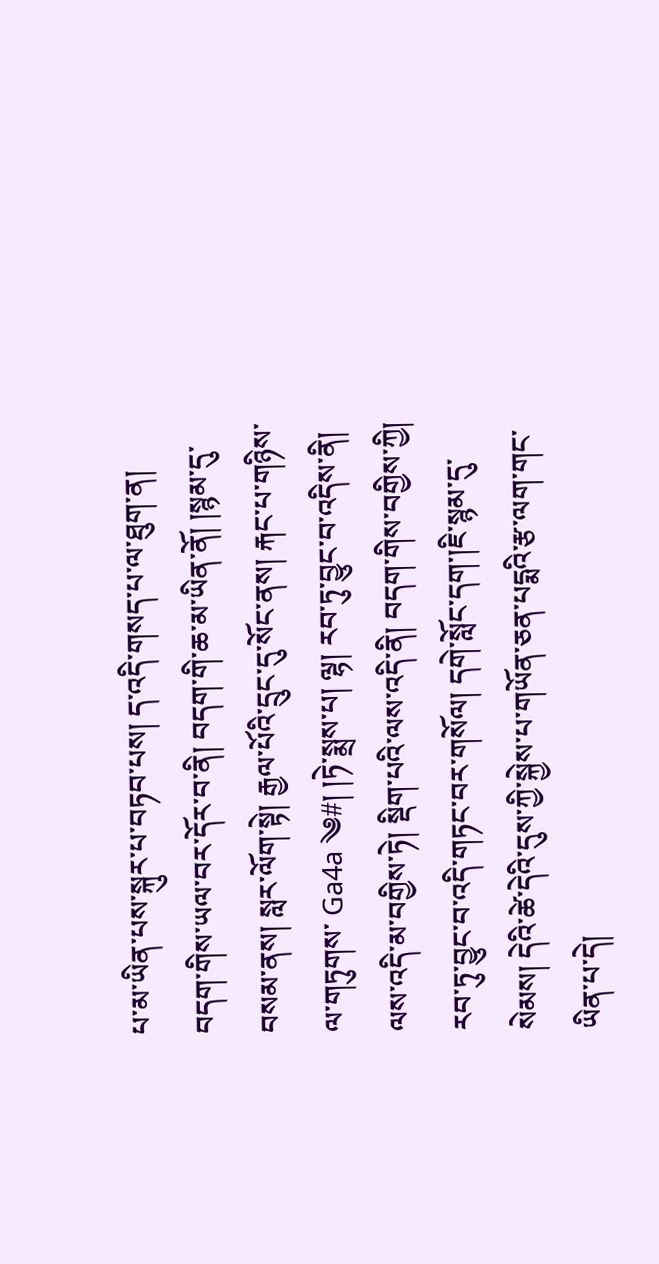པ་མ་ཡིན་པས་སྐུར་པ་བཏབ་པས། ད་འདི་གསད་པ་ལ་ཐུག་ན། བདག་གིས་ཡལ་བར་དོར་བ་ནི། བདག་གི་ཆ་མ་ཡིན་ནོ། །སྙམ་དུ་བསམ་ནས། སླར་ལོག་སྟེ། རྒྱལ་པོའི་དྲུང་དུ་སོང་ནས། རྐང་པ་གཉིས་ལ་གཏུགས་ Ga4a ༄#། །ཏེ་སྨྲས་པ། ལྷ། རབ་ཏུ་བྱུང་བ་འདིས་ནི། ལས་འདི་མ་བགྱིས་ཏེ། སྡིག་པའི་ལས་འདི་ནི། བདག་གིས་བགྱིས་ཀྱི། རབ་ཏུ་བྱུང་བ་འདི་གཏང་བར་གསོལ། དགེ་སློང་དག་།ཇི་སྙམ་དུ་སེམས། དེའི་ཚེ་དེའི་དུས་ཀྱི་སྐྱེས་པ་གཡོན་ཅན་པདྨའི་རྩ་ལག་གང་ཡིན་པ་དེ།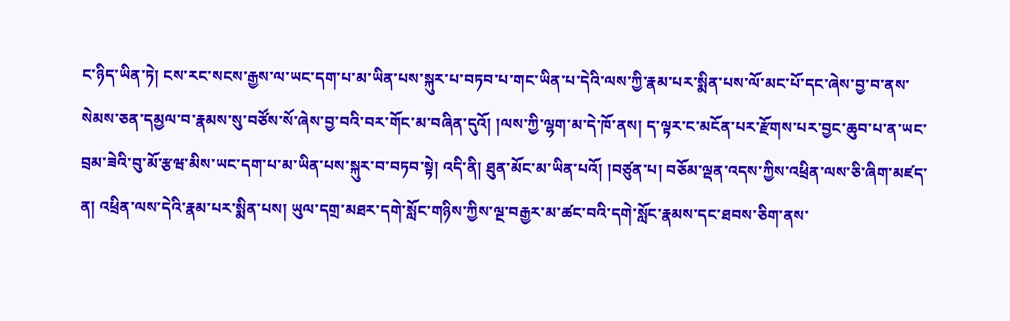ང་ཉིད་ཡིན་ཏེ། ངས་རང་སངས་རྒྱས་ལ་ཡང་དག་པ་མ་ཡིན་པས་སྐུར་པ་བཏབ་པ་གང་ཡིན་པ་དེའི་ལས་ཀྱི་རྣམ་པར་སྨིན་པས་ལོ་མང་པོ་དང་ཞེས་བྱ་བ་ནས་སེམས་ཅན་དམྱལ་བ་རྣམས་སུ་བཙོས་སོ་ཞེས་བྱ་བའི་བར་གོང་མ་བཞིན་དུའོ། །ལས་ཀྱི་ལྷག་མ་དེ་ཁོ་ནས། ད་ལྟར་ང་མངོན་པར་རྫོགས་པར་བྱང་ཆུབ་པ་ན་ཡང་བྲམ་ཟེའི་བུ་མོ་རྩཝ་མིས་ཡང་དག་པ་མ་ཡིན་པས་སྐུར་བ་བཏབ་སྟེ། འདི་ནི། ཐུན་མོང་མ་ཡིན་པའོ། །བཙུན་པ། བཅོམ་ལྡན་འདས་ཀྱིས་འཕྲིན་ལས་ཅི་ཞིག་མཛད་ན། འཕྲིན་ལས་དེའི་རྣམ་པར་སྨིན་པས། ཡུལ་དགྲ་མཐར་དགེ་སློང་གཉིས་ཀྱིས་ལྔ་བརྒྱར་མ་ཚང་བའི་དགེ་སློང་རྣམས་དང་ཐབས་ཅིག་ནས་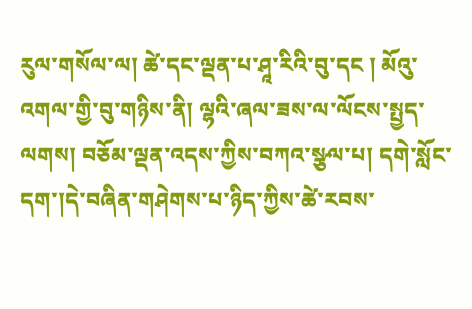རུལ་གསོལ་ལ། ཚེ་དང་ལྡན་པ་ཤཱ་རིའི་བུ་དང ། མོའུ་འགལ་གྱི་བུ་གཉིས་ནི། ལྷའི་ཞལ་ཟས་ལ་ལོངས་སྤྱད་ལགས། བཅོམ་ལྡན་འདས་ཀྱིས་བཀའ་སྩལ་པ། དགེ་སློང་དག་།དེ་བཞིན་གཤེགས་པ་ཉིད་ཀྱིས་ཚེ་རབས་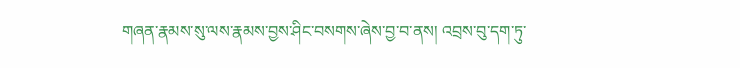གཞན་རྣམས་སུ་ལས་རྣམས་བྱས་ཤིང་བསགས་ཞེས་བྱ་བ་ནས། འབྲས་བུ་དག་ཏུ་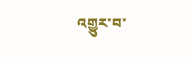འགྱུར་བ་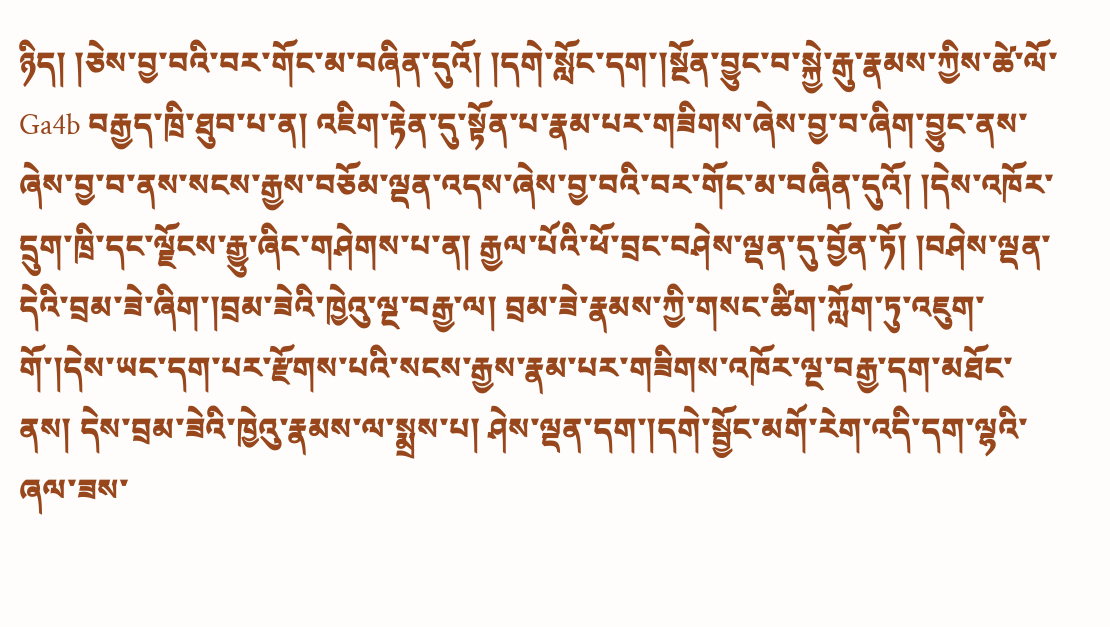ཉིད། །ཅེས་བྱ་བའི་བར་གོང་མ་བཞིན་དུའོ། །དགེ་སློང་དག་།སྔོན་བྱུང་བ་སྐྱེ་རྒུ་རྣམས་ཀྱིས་ཚེ་ལོ་ Ga4b བརྒྱད་ཁྲི་ཐུབ་པ་ན། འཇིག་རྟེན་དུ་སྟོན་པ་རྣམ་པར་གཟིགས་ཞེས་བྱ་བ་ཞིག་བྱུང་ནས་ཞེས་བྱ་བ་ནས་སངས་རྒྱས་བཅོམ་ལྡན་འདས་ཞེས་བྱ་བའི་བར་གོང་མ་བཞིན་དུའོ། །དེས་འཁོར་དྲུག་ཁྲི་དང་ལྗོངས་རྒྱུ་ཞིང་གཤེགས་པ་ན། རྒྱལ་པོའི་ཕོ་བྲང་བཤེས་ལྡན་དུ་བྱོན་ཏོ། །བཤེས་ལྡན་དེའི་བྲམ་ཟེ་ཞིག་།བྲམ་ཟེའི་ཁྱེའུ་ལྔ་བརྒྱ་ལ། བྲམ་ཟེ་རྣམས་ཀྱི་གསང་ཚིག་ཀློག་ཏུ་འཇུག་གོ་།དེས་ཡང་དག་པར་རྫོགས་པའི་སངས་རྒྱས་རྣམ་པར་གཟིགས་འཁོར་ལྔ་བརྒྱ་དག་མཐོང་ནས། དེས་བྲམ་ཟེའི་ཁྱེའུ་རྣམས་ལ་སྨྲས་པ། ཤེས་ལྡན་དག་།དགེ་སྦྱོང་མགོ་རེག་འདི་དག་ལྷའི་ཞལ་ཟས་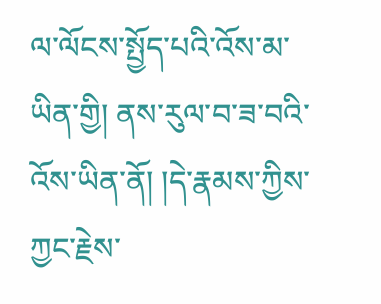ལ་ལོངས་སྤྱོད་པའི་འོས་མ་ཡིན་གྱི། ནས་རུལ་བ་ཟ་བའི་འོས་ཡིན་ནོ། །དེ་རྣམས་ཀྱིས་ཀྱང་རྗེས་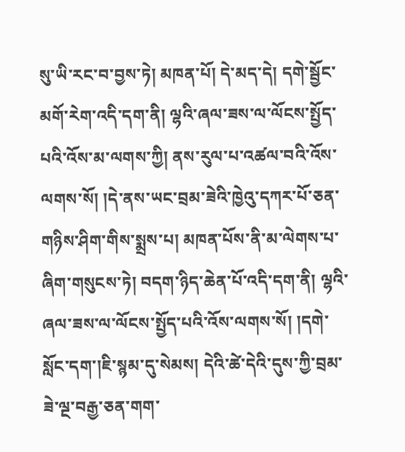སུ་ཡི་རང་བ་བྱས་ཏེ། མཁན་པོ། དེ་མད་དེ། དགེ་སྦྱོང་མགོ་རེག་འདི་དག་ནི། ལྷའི་ཞལ་ཟས་ལ་ལོངས་སྤྱོད་པའི་འོས་མ་ལགས་ཀྱི། ནས་རུལ་པ་འཚལ་བའི་འོས་ལགས་སོ། །དེ་ནས་ཡང་བྲམ་ཟེའི་ཁྱེའུ་དཀར་པོ་ཅན་གཉིས་ཤིག་གིས་སྨྲས་པ། མཁན་པོས་ནི་མ་ལེགས་པ་ཞིག་གསུངས་ཏེ། བདག་ཉིད་ཆེན་པོ་འདི་དག་ནི། ལྷའི་ཞལ་ཟས་ལ་ལོངས་སྤྱོད་པའི་འོས་ལགས་སོ། །དགེ་སློང་དག་།ཇི་སྙམ་དུ་སེམས། དེའི་ཚེ་དེའི་དུས་ཀྱི་བྲམ་ཟེ་ལྔ་བརྒྱ་ཅན་གག་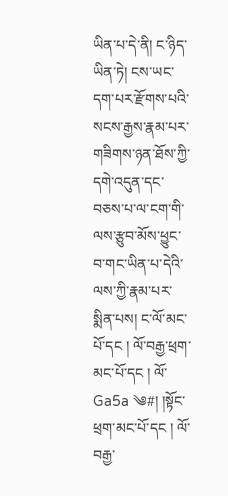ཡིན་པ་དེ་ནི། ང་ཉིད་ཡིན་ཏེ། ངས་ཡང་དག་པར་རྫོགས་པའི་སངས་རྒྱས་རྣམ་པར་གཟིགས་ཉན་ཐོས་ཀྱི་དགེ་འདུན་དང་བཅས་པ་ལ་ངག་གི་ལས་རྩུབ་མོས་ཕྱུང་བ་གང་ཡིན་པ་དེའི་ལས་ཀྱི་རྣམ་པར་སྨིན་པས། ང་ལོ་མང་པོ་དང ། ལོ་བརྒྱ་ཕྲག་མང་པོ་དང ། ལོ་ Ga5a ༄#། །སྟོང་ཕྲག་མང་པོ་དང ། ལོ་བརྒྱ་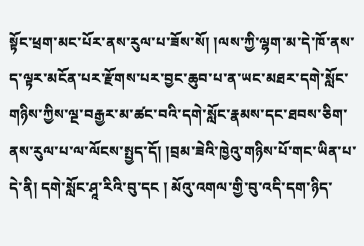སྟོང་ཕྲག་མང་པོར་ནས་རུལ་པ་ཟོས་སོ། །ལས་ཀྱི་ལྷག་མ་དེ་ཁོ་ནས་ད་ལྟར་མངོན་པར་རྫོགས་པར་བྱང་ཆུབ་པ་ན་ཡང་མཐར་དགེ་སློང་གཉིས་ཀྱིས་ལྔ་བརྒྱར་མ་ཚང་བའི་དགེ་སློང་རྣམས་དང་ཐབས་ཅིག་ནས་རུལ་པ་ལ་ལོངས་སྤྱད་དོ། །བྲམ་ཟེའི་ཁྱེའུ་གཉིས་པོ་གང་ཡིན་པ་དེ་ནི། དགེ་སློང་ཤཱ་རིའི་བུ་དང ། མོའུ་འགལ་གྱི་བུ་འདི་དག་ཉིད་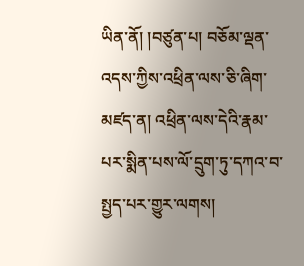ཡིན་ནོ། །བཙུན་པ། བཅོམ་ལྡན་འདས་ཀྱིས་འཕྲིན་ལས་ཅི་ཞིག་མཛད་ན། འཕྲིན་ལས་དེའི་རྣམ་པར་སྨིན་པས་ལོ་དྲུག་ཏུ་དཀའ་བ་སྤྱད་པར་གྱུར་ལགས།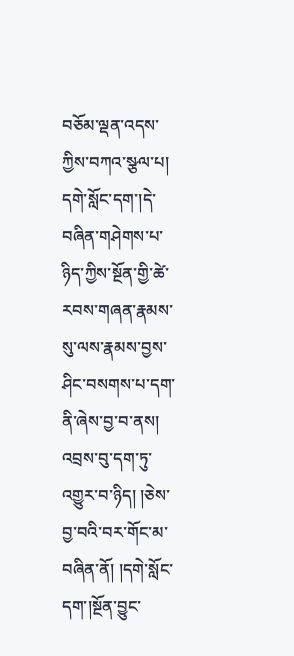བཅོམ་ལྡན་འདས་ཀྱིས་བཀའ་སྩལ་པ། དགེ་སློང་དག་།དེ་བཞིན་གཤེགས་པ་ཉིད་ཀྱིས་སྔོན་གྱི་ཚེ་རབས་གཞན་རྣམས་སུ་ལས་རྣམས་བྱས་ཤིང་བསགས་པ་དག་ནི་ཞེས་བྱ་བ་ནས། འབྲས་བུ་དག་ཏུ་འགྱུར་བ་ཉིད། །ཅེས་བྱ་བའི་བར་གོང་མ་བཞིན་ནོ། །དགེ་སློང་དག་།སྔོན་བྱུང་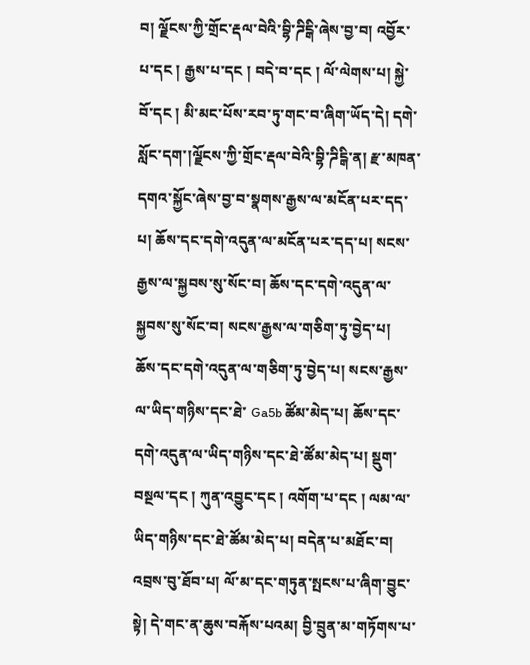བ། ལྗོངས་ཀྱི་གྲོང་རྡལ་བེའི་བྷི་ཌིངྒི་ཞེས་བྱ་བ། འབྱོར་པ་དང ། རྒྱས་པ་དང ། བདེ་བ་དང ། ལོ་ལེགས་པ། སྐྱེ་བོ་དང ། མི་མང་པོས་རབ་ཏུ་གང་བ་ཞིག་ཡོད་དེ། དགེ་སློང་དག་།ལྗོངས་ཀྱི་གྲོང་རྡལ་བེའི་བྷི་ཌིངྒི་ན། རྫ་མཁན་དགའ་སྐྱོང་ཞེས་བྱ་བ་སྣགས་རྒྱས་ལ་མངོན་པར་དད་པ། ཆོས་དང་དགེ་འདུན་ལ་མངོན་པར་དད་པ། སངས་རྒྱས་ལ་སྐྱབས་སུ་སོང་བ། ཆོས་དང་དགེ་འདུན་ལ་སྐྱབས་སུ་སོང་བ། སངས་རྒྱས་ལ་གཅིག་ཏུ་བྱེད་པ། ཆོས་དང་དགེ་འདུན་ལ་གཅིག་ཏུ་བྱེད་པ། སངས་རྒྱས་ལ་ཡིད་གཉིས་དང་ཐེ་ Ga5b ཚོམ་མེད་པ། ཆོས་དང་དགེ་འདུན་ལ་ཡིད་གཉིས་དང་ཐེ་ཚོམ་མེད་པ། སྡུག་བསྔལ་དང ། ཀུན་འབྱུང་དང ། འགོག་པ་དང ། ལམ་ལ་ཡིད་གཉིས་དང་ཐེ་ཚོམ་མེད་པ། བདེན་པ་མཐོང་བ། འབྲས་བུ་ཐོབ་པ། ལོ་མ་དང་གཏུན་སྤངས་པ་ཞིག་བྱུང་སྟེ། དེ་གང་ན་ཆུས་བརྐོས་པའམ། བྱི་བྲུན་མ་གཏོགས་པ་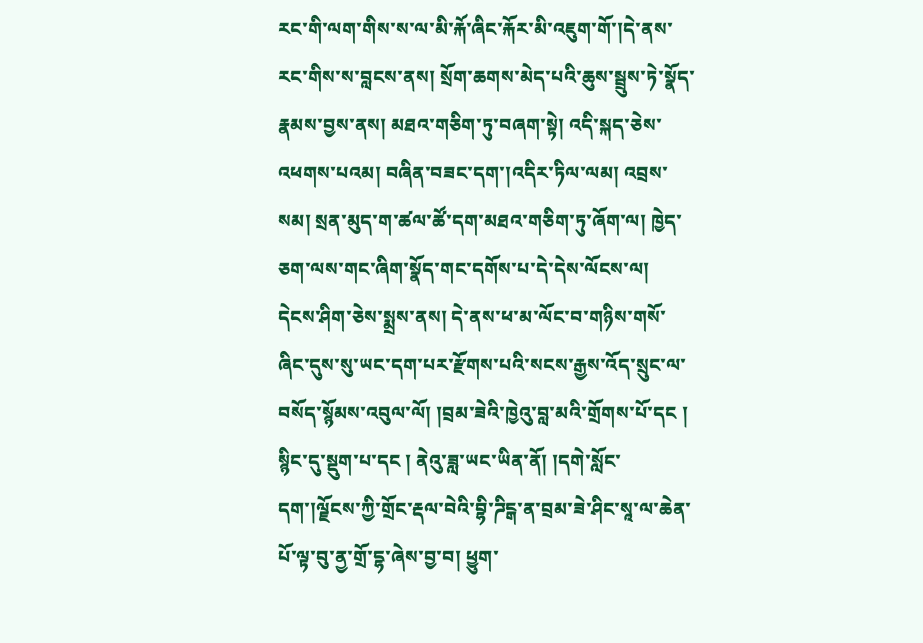རང་གི་ལག་གིས་ས་ལ་མི་རྐོ་ཞིང་རྐོར་མི་འཇུག་གོ་།དེ་ནས་རང་གིས་ས་བླངས་ནས། སྲོག་ཆགས་མེད་པའི་ཆུས་སྦྲུས་ཏེ་སྣོད་རྣམས་བྱས་ནས། མཐའ་གཅིག་ཏུ་བཞག་སྟེ། འདི་སྐད་ཅེས་འཕགས་པའམ། བཞིན་བཟང་དག་།འདིར་ཏིལ་ལམ། འབྲས་སམ། སྲན་མུད་ག་ཚལ་ཚོ་དག་མཐའ་གཅིག་ཏུ་ཞོག་ལ། ཁྱེད་ཅག་ལས་གང་ཞིག་སྣོད་གང་དགོས་པ་དེ་དེས་ལོངས་ལ། དེངས་ཤིག་ཅེས་སྨྲས་ནས། དེ་ནས་ཕ་མ་ལོང་བ་གཉིས་གསོ་ཞིང་དུས་སུ་ཡང་དག་པར་རྫོགས་པའི་སངས་རྒྱས་འོད་སྲུང་ལ་བསོད་སྙོམས་འབུལ་ལོ། །བྲམ་ཟེའི་ཁྱེའུ་བླ་མའི་གྲོགས་པོ་དང ། སྙིང་དུ་སྡུག་པ་དང ། ནེའུ་ཟླ་ཡང་ཡིན་ནོ། །དགེ་སློང་དག་།ལྗོངས་ཀྱི་གྲོང་རྡལ་བེའི་བྷི་ཌིངྒ་ན་བྲམ་ཟེ་ཤིང་སཱ་ལ་ཆེན་པོ་ལྟ་བུ་ནྱ་གྲོ་དྷ་ཞེས་བྱ་བ། ཕྱུག་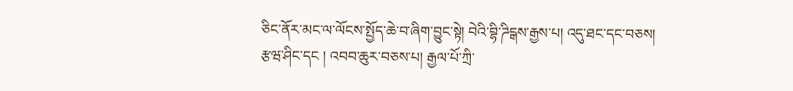ཅིང་ནོར་མང་ལ་ལོངས་སྤྱོད་ཆེ་བ་ཞིག་བྱུང་སྟེ། བེའི་བྷི་ཌིངྒས་རྒྱས་པ། འདུ་ཐང་དང་བཅས། རྩཝ་ཤིང་དང ། འབབ་ཆུར་བཅས་པ། རྒྱལ་པོ་ཀྲི་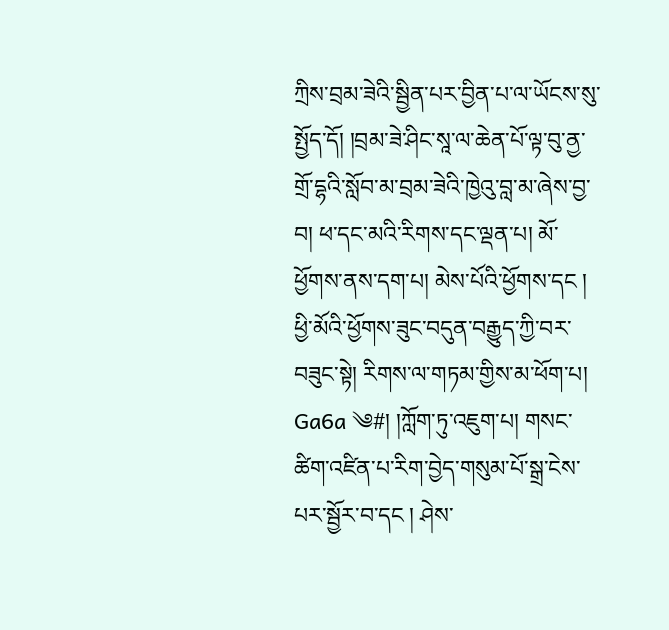ཀྲིས་བྲམ་ཟེའི་སྦྱིན་པར་བྱིན་པ་ལ་ཡོངས་སུ་སྤྱོད་དོ། །བྲམ་ཟེ་ཤིང་སཱ་ལ་ཆེན་པོ་ལྟ་བུ་ནྱ་གྲོ་དྷའི་སློབ་མ་བྲམ་ཟེའི་ཁྱེའུ་བླ་མ་ཞེས་བྱ་བ། ཕ་དང་མའི་རིགས་དང་ལྡན་པ། མོ་ཕྱོགས་ནས་དག་པ། མེས་པོའི་ཕྱོགས་དང ། ཕྱི་མོའི་ཕྱོགས་ཟུང་བདུན་བརྒྱུད་ཀྱི་བར་བཟུང་སྟེ། རིགས་ལ་གཏམ་གྱིས་མ་ཕོག་པ། Ga6a ༄#། །ཀློག་ཏུ་འཇུག་པ། གསང་ཚིག་འཛིན་པ་རིག་བྱེད་གསུམ་པོ་སྒྲ་ངེས་པར་སྦྱོར་བ་དང ། ཤེས་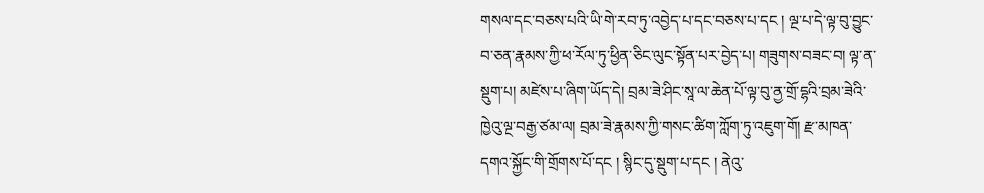གསལ་དང་བཅས་པའི་ཡི་གེ་རབ་ཏུ་འབྱེད་པ་དང་བཅས་པ་དང ། ལྔ་པ་དེ་ལྟ་བུ་བྱུང་བ་ཅན་རྣམས་ཀྱི་ཕ་རོལ་ཏུ་ཕྱིན་ཅིང་ལུང་སྟོན་པར་བྱེད་པ། གཟུགས་བཟང་བ། ལྟ་ན་སྡུག་པ། མཛེས་པ་ཞིག་ཡོད་དེ། བྲམ་ཟེ་ཤིང་སཱ་ལ་ཆེན་པོ་ལྟ་བུ་ནྱ་གྲོ་དྷའི་བྲམ་ཟེའི་ཁྱེའུ་ལྔ་བརྒྱ་ཙམ་ལ། བྲམ་ཟེ་རྣམས་ཀྱི་གསང་ཚིག་ཀློག་ཏུ་འཇུག་གོ། རྫ་མཁན་དགའ་སྐྱོང་གི་གྲོགས་པོ་དང ། སྙིང་དུ་སྡུག་པ་དང ། ནེའུ་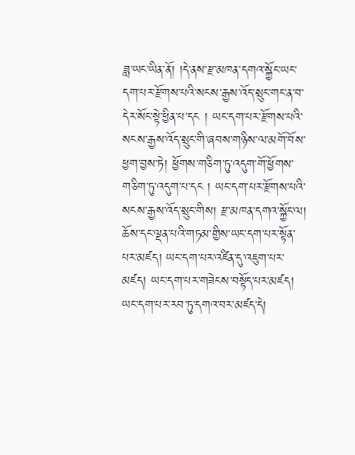ཟླ་ཡང་ཡིན་ནོ། །དེ་ནས་རྫ་མཁན་དགའ་སྐྱོང་ཡང་དག་པར་རྫོགས་པའི་སངས་རྒྱས་འོད་སྲུང་གང་ན་བ་དེར་སོང་སྟེ་ཕྱིན་པ་དང ། ཡང་དག་པར་རྫོགས་པའི་སངས་རྒྱས་འོད་སྲུང་གི་ཞབས་གཉིས་ལ་མགོ་བོས་ཕྱག་བྱས་ཏེ། ཕྱོགས་གཅིག་ཏུ་འདུག་གོ་ཕྱོགས་གཅིག་ཏུ་འདུག་པ་དང ། ཡང་དག་པར་རྫོགས་པའི་སངས་རྒྱས་འོད་སྲུང་གིས། རྫ་མཁན་དགའ་སྐྱོང་ལ། ཆོས་དང་ལྡན་པའི་གཏམ་གྱིས་ཡང་དག་པར་སྟོན་པར་མཛད། ཡང་དག་པར་འཛིན་དུ་འཇུག་པར་མཛད། ཡང་དག་པར་གཟེངས་བསྟོད་པར་མཛད། ཡང་དག་པར་རབ་ཏུ་དགའ་བར་མཛད་དེ།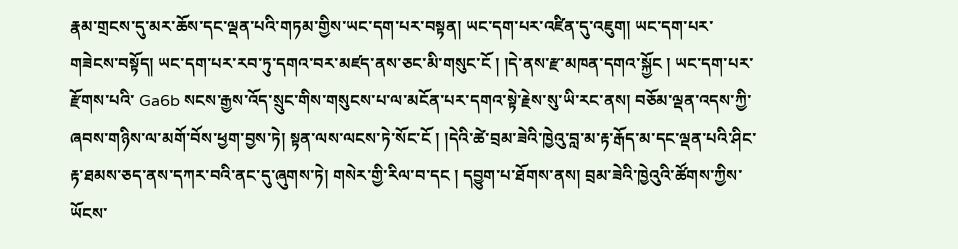རྣམ་གྲངས་དུ་མར་ཆོས་དང་ལྡན་པའི་གཏམ་གྱིས་ཡང་དག་པར་བསྟན། ཡང་དག་པར་འཛིན་དུ་འཇུག། ཡང་དག་པར་གཟེངས་བསྟོད། ཡང་དག་པར་རབ་ཏུ་དགའ་བར་མཛད་ནས་ཅང་མི་གསུང་ངོ ། །དེ་ནས་རྫ་མཁན་དགའ་སྐྱོང ། ཡང་དག་པར་རྫོགས་པའི་ Ga6b སངས་རྒྱས་འོད་སྲུང་གིས་གསུངས་པ་ལ་མངོན་པར་དགའ་སྟེ་རྗེས་སུ་ཡི་རང་ནས། བཅོམ་ལྡན་འདས་ཀྱི་ཞབས་གཉིས་ལ་མགོ་བོས་ཕྱག་བྱས་ཏེ། སྟན་ལས་ལངས་ཏེ་སོང་ངོ ། །དེའི་ཚེ་བྲམ་ཟེའི་ཁྱེའུ་བླ་མ་རྟ་རྒོད་མ་དང་ལྡན་པའི་ཤིང་རྟ་ཐམས་ཅད་ནས་དཀར་བའི་ནང་དུ་ཞུགས་ཏེ། གསེར་གྱི་རིལ་བ་དང ། དབྱུག་པ་ཐོགས་ནས། བྲམ་ཟེའི་ཁྱེའུའི་ཚོགས་ཀྱིས་ཡོངས་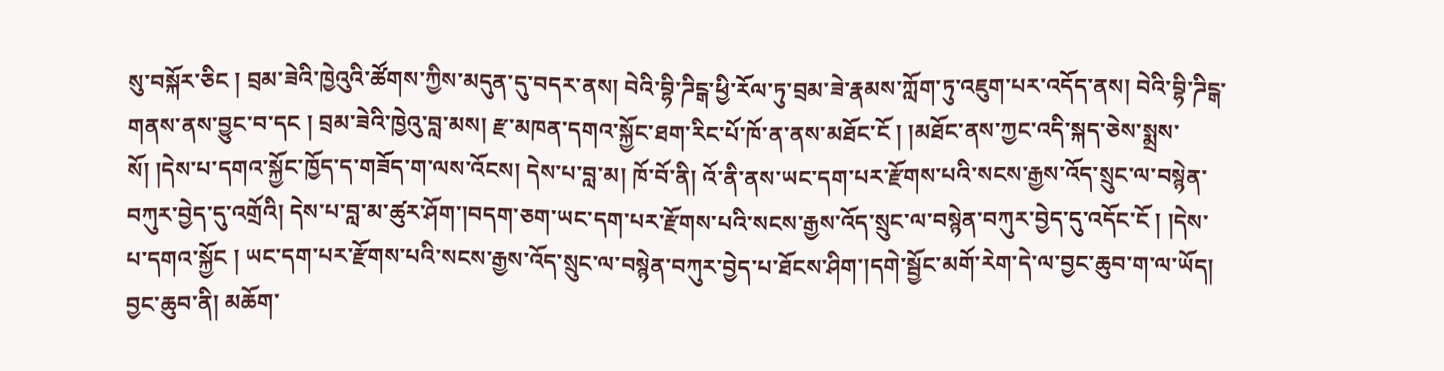སུ་བསྐོར་ཅིང ། བྲམ་ཟེའི་ཁྱེའུའི་ཚོགས་ཀྱིས་མདུན་དུ་བདར་ནས། བེའི་བྷི་ཌིངྒ་ཕྱི་རོལ་ཏུ་བྲམ་ཟེ་རྣམས་ཀློག་ཏུ་འཇུག་པར་འདོད་ནས། བེའི་བྷི་ཌིངྒ་གནས་ནས་བྱུང་བ་དང ། བྲམ་ཟེའི་ཁྱེའུ་བླ་མས། རྫ་མཁན་དགའ་སྐྱོང་ཐག་རིང་པོ་ཁོ་ན་ནས་མཐོང་ངོ ། །མཐོང་ནས་ཀྱང་འདི་སྐད་ཅེས་སྨྲས་སོ། །དེས་པ་དགའ་སྐྱོང་ཁྱོད་ད་གཟོད་ག་ལས་འོངས། དེས་པ་བླ་མ། ཁོ་བོ་ནི། འོ་ནི་ནས་ཡང་དག་པར་རྫོགས་པའི་སངས་རྒྱས་འོད་སྲུང་ལ་བསྙེན་བཀུར་བྱེད་དུ་འགྲོའི། དེས་པ་བླ་མ་ཚུར་ཤོག་།བདག་ཅག་ཡང་དག་པར་རྫོགས་པའི་སངས་རྒྱས་འོད་སྲུང་ལ་བསྙེན་བཀུར་བྱེད་དུ་འདོང་ངོ ། །དེས་པ་དགའ་སྐྱོང ། ཡང་དག་པར་རྫོགས་པའི་སངས་རྒྱས་འོད་སྲུང་ལ་བསྙེན་བཀུར་བྱེད་པ་ཐོངས་ཤིག་།དགེ་སྦྱོང་མགོ་རེག་དེ་ལ་བྱང་ཆུབ་ག་ལ་ཡོད། བྱང་ཆུབ་ནི། མཆོག་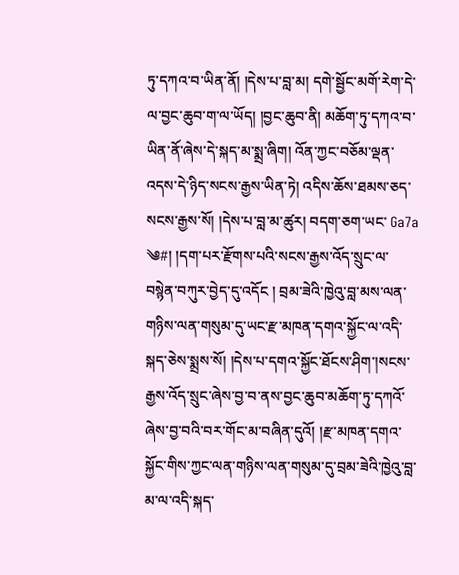ཏུ་དཀའ་བ་ཡིན་ནོ། །དེས་པ་བླ་མ། དགེ་སྦྱོང་མགོ་རེག་དེ་ལ་བྱང་ཆུབ་ག་ལ་ཡོད། །བྱང་ཆུབ་ནི། མཆོག་ཏུ་དཀའ་བ་ཡིན་ནོ་ཞེས་དེ་སྐད་མ་སྨྲ་ཞིག། འོན་ཀྱང་བཅོམ་ལྡན་འདས་དེ་ཉིད་སངས་རྒྱས་ཡིན་ཏེ། འདིས་ཆོས་ཐམས་ཅད་སངས་རྒྱས་སོ། །དེས་པ་བླ་མ་ཚུར། བདག་ཅག་ཡང་ Ga7a ༄#། །དག་པར་རྫོགས་པའི་སངས་རྒྱས་འོད་སྲུང་ལ་བསྙེན་བཀུར་བྱེད་དུ་འདོང ། བྲམ་ཟེའི་ཁྱེའུ་བླ་མས་ལན་གཉིས་ལན་གསུམ་དུ་ཡང་རྫ་མཁན་དགའ་སྐྱོང་ལ་འདི་སྐད་ཅེས་སྨྲས་སོ། །དེས་པ་དགའ་སྐྱོང་ཐོངས་ཤིག་།སངས་རྒྱས་འོད་སྲུང་ཞེས་བྱ་བ་ནས་བྱང་ཆུབ་མཆོག་ཏུ་དཀའོ་ཞེས་བྱ་བའི་བར་གོང་མ་བཞིན་དུའོ། །རྫ་མཁན་དགའ་སྐྱོང་གིས་ཀྱང་ལན་གཉིས་ལན་གསུམ་དུ་བྲམ་ཟེའི་ཁྱེའུ་བླ་མ་ལ་འདི་སྐད་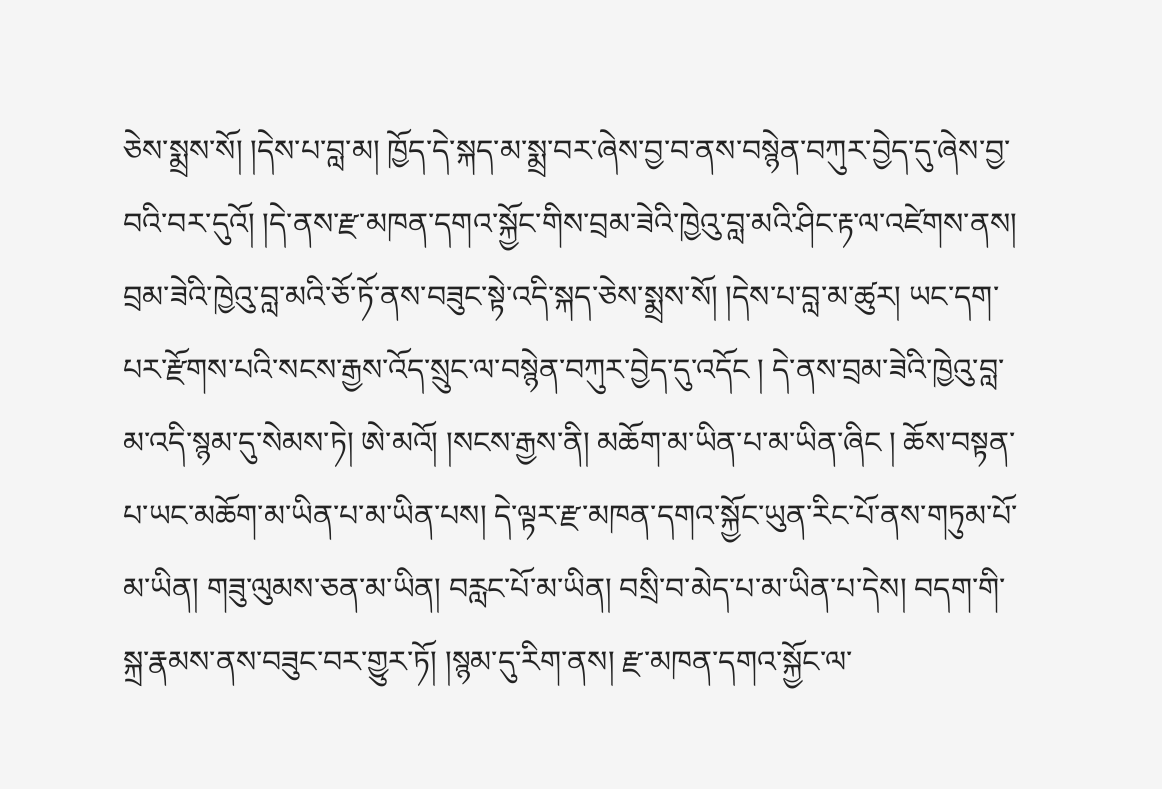ཅེས་སྨྲས་སོ། །དེས་པ་བླ་མ། ཁྱོད་དེ་སྐད་མ་སྨྲ་བར་ཞེས་བྱ་བ་ནས་བསྙེན་བཀུར་བྱེད་དུ་ཞེས་བྱ་བའི་བར་དུའོ། །དེ་ནས་རྫ་མཁན་དགའ་སྐྱོང་གིས་བྲམ་ཟེའི་ཁྱེའུ་བླ་མའི་ཤིང་རྟ་ལ་འཛེགས་ནས། བྲམ་ཟེའི་ཁྱེའུ་བླ་མའི་ཅོ་ཏོ་ནས་བཟུང་སྟེ་འདི་སྐད་ཅེས་སྨྲས་སོ། །དེས་པ་བླ་མ་ཚུར། ཡང་དག་པར་རྫོགས་པའི་སངས་རྒྱས་འོད་སྲུང་ལ་བསྙེན་བཀུར་བྱེད་དུ་འདོང ། དེ་ནས་བྲམ་ཟེའི་ཁྱེའུ་བླ་མ་འདི་སྙམ་དུ་སེམས་ཏེ། ཨེ་མའོ། །སངས་རྒྱས་ནི། མཆོག་མ་ཡིན་པ་མ་ཡིན་ཞིང ། ཆོས་བསྟན་པ་ཡང་མཆོག་མ་ཡིན་པ་མ་ཡིན་པས། དེ་ལྟར་རྫ་མཁན་དགའ་སྐྱོང་ཡུན་རིང་པོ་ནས་གཏུམ་པོ་མ་ཡིན། གཟུ་ལུམས་ཅན་མ་ཡིན། བརླང་པོ་མ་ཡིན། བསྲི་བ་མེད་པ་མ་ཡིན་པ་དེས། བདག་གི་སྐྲ་རྣམས་ནས་བཟུང་བར་གྱུར་ཏོ། །སྙམ་དུ་རིག་ནས། རྫ་མཁན་དགའ་སྐྱོང་ལ་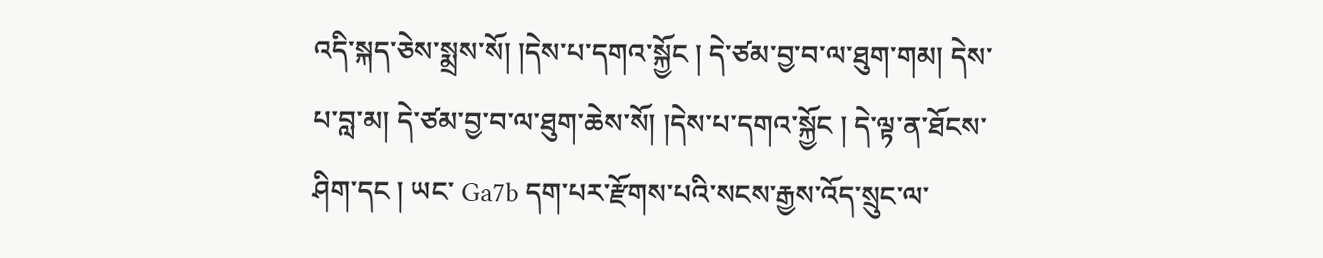འདི་སྐད་ཅེས་སྨྲས་སོ། །དེས་པ་དགའ་སྐྱོང ། དེ་ཙམ་བྱ་བ་ལ་ཐུག་གམ། དེས་པ་བླ་མ། དེ་ཙམ་བྱ་བ་ལ་ཐུག་ཆེས་སོ། །དེས་པ་དགའ་སྐྱོང ། དེ་ལྟ་ན་ཐོངས་ཤིག་དང ། ཡང་ Ga7b དག་པར་རྫོགས་པའི་སངས་རྒྱས་འོད་སྲུང་ལ་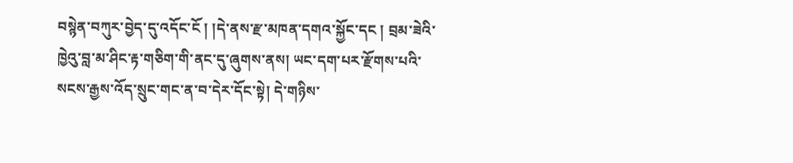བསྙེན་བཀུར་བྱེད་དུ་འདོང་ངོ ། །དེ་ནས་རྫ་མཁན་དགའ་སྐྱོང་དང ། བྲམ་ཟེའི་ཁྱེའུ་བླ་མ་ཤིང་རྟ་གཅིག་གི་ནང་དུ་ཞུགས་ནས། ཡང་དག་པར་རྫོགས་པའི་སངས་རྒྱས་འོད་སྲུང་གང་ན་བ་དེར་དོང་སྟེ། དེ་གཉིས་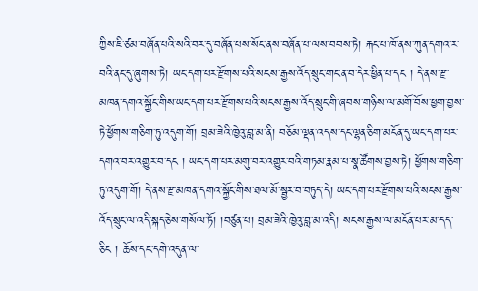ཀྱིས་ཇི་ཙམ་བཞོན་པའི་སའི་བར་དུ་བཞོན་པས་སོང་ནས་བཞོན་པ་ལས་བབས་ཏེ། རྐང་པ་ཁོ་ནས་ཀུན་དགའ་ར་བའི་ནང་དུ་ཞུགས་ཏེ། ཡང་དག་པར་རྫོགས་པའི་སངས་རྒྱས་འོད་སྲུང་གང་ན་བ་དེར་ཕྱིན་པ་དང ། དེ་ནས་རྫ་མཁན་དགའ་སྐྱོང་གིས་ཡང་དག་པར་རྫོགས་པའི་སངས་རྒྱས་འོད་སྲུང་གི་ཞབས་གཉིས་ལ་མགོ་བོས་ཕྱག་བྱས་ཏེ་ཕྱོགས་གཅིག་ཏུ་འདུག་གོ། བྲམ་ཟེའི་ཁྱེའུ་བླ་མ་ནི། བཅོམ་ལྡན་འདས་དང་ལྷན་ཅིག་མངོན་དུ་ཡང་དག་པར་དགའ་བར་འགྱུར་བ་དང ། ཡང་དག་པར་མགུ་བར་འགྱུར་བའི་གཏམ་རྣམ་པ་སྣ་ཚོགས་བྱས་ཏེ། ཕྱོགས་གཅིག་ཏུ་འདུག་གོ། དེ་ནས་རྫ་མཁན་དགའ་སྐྱོང་གིས་ཐལ་མོ་སྦྱར་བ་བཏུད་དེ། ཡང་དག་པར་རྫོགས་པའི་སངས་རྒྱས་འོད་སྲུང་ལ་འདི་སྐད་ཅེས་གསོལ་ཏོ། །བཙུན་པ། བྲམ་ཟེའི་ཁྱེའུ་བླ་མ་འདི། སངས་རྒྱས་ལ་མངོན་པར་མ་དད་ཅིང ། ཆོས་དང་དགེ་འདུན་ལ་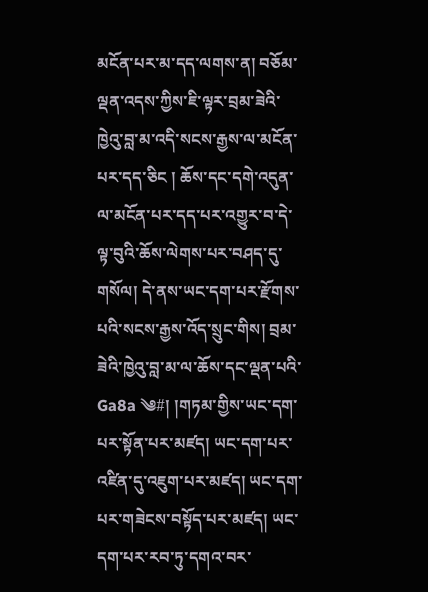མངོན་པར་མ་དད་ལགས་ན། བཅོམ་ལྡན་འདས་ཀྱིས་ཇི་ལྟར་བྲམ་ཟེའི་ཁྱེའུ་བླ་མ་འདི་སངས་རྒྱས་ལ་མངོན་པར་དད་ཅིང ། ཆོས་དང་དགེ་འདུན་ལ་མངོན་པར་དད་པར་འགྱུར་བ་དེ་ལྟ་བུའི་ཆོས་ལེགས་པར་བཤད་དུ་གསོལ། དེ་ནས་ཡང་དག་པར་རྫོགས་པའི་སངས་རྒྱས་འོད་སྲུང་གིས། བྲམ་ཟེའི་ཁྱེའུ་བླ་མ་ལ་ཆོས་དང་ལྡན་པའི་ Ga8a ༄#། །གཏམ་གྱིས་ཡང་དག་པར་སྟོན་པར་མཛད། ཡང་དག་པར་འཛིན་དུ་འཇུག་པར་མཛད། ཡང་དག་པར་གཟེངས་བསྟོད་པར་མཛད། ཡང་དག་པར་རབ་ཏུ་དགའ་བར་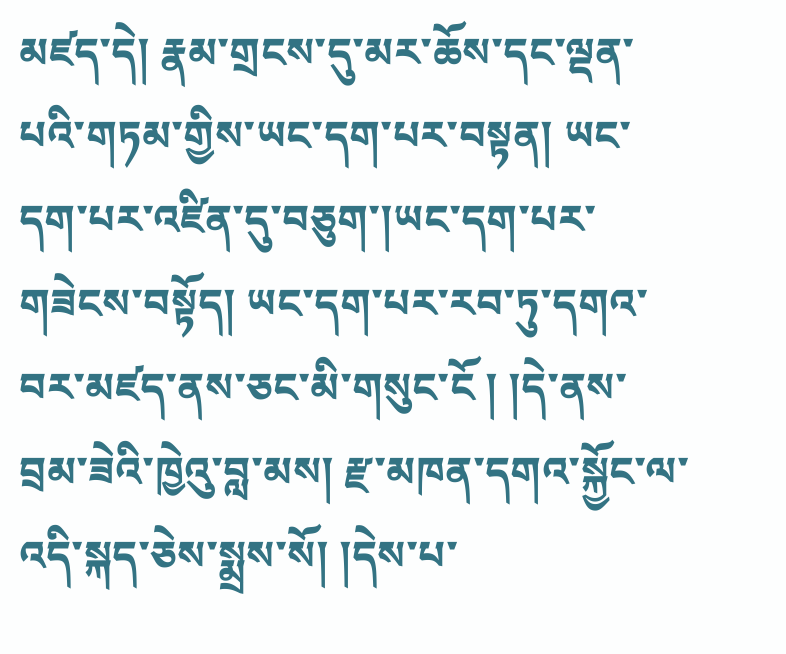མཛད་དེ། རྣམ་གྲངས་དུ་མར་ཆོས་དང་ལྡན་པའི་གཏམ་གྱིས་ཡང་དག་པར་བསྟན། ཡང་དག་པར་འཛིན་དུ་བཅུག་།ཡང་དག་པར་གཟེངས་བསྟོད། ཡང་དག་པར་རབ་ཏུ་དགའ་བར་མཛད་ནས་ཅང་མི་གསུང་ངོ ། །དེ་ནས་བྲམ་ཟེའི་ཁྱེའུ་བླ་མས། རྫ་མཁན་དགའ་སྐྱོང་ལ་འདི་སྐད་ཅེས་སྨྲས་སོ། །དེས་པ་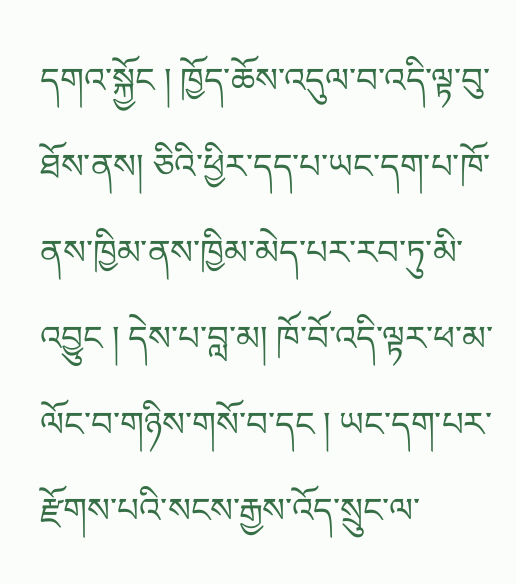དགའ་སྐྱོང ། ཁྱོད་ཆོས་འདུལ་བ་འདི་ལྟ་བུ་ཐོས་ནས། ཅིའི་ཕྱིར་དད་པ་ཡང་དག་པ་ཁོ་ནས་ཁྱིམ་ནས་ཁྱིམ་མེད་པར་རབ་ཏུ་མི་འབྱུང ། དེས་པ་བླ་མ། ཁོ་བོ་འདི་ལྟར་ཕ་མ་ལོང་བ་གཉིས་གསོ་བ་དང ། ཡང་དག་པར་རྫོགས་པའི་སངས་རྒྱས་འོད་སྲུང་ལ་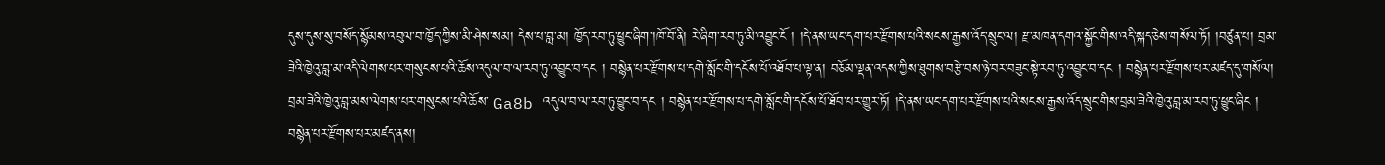དུས་དུས་སུ་བསོད་སྙོམས་འབུལ་བ་ཁྱོད་ཀྱིས་མི་ཤེས་སམ། དེས་པ་བླ་མ། ཁྱོད་རབ་ཏུ་ཕྱུང་ཞིག་།ཁོ་བོ་ནི། རེ་ཞིག་རབ་ཏུ་མི་འབྱུང་ངོ ། །དེ་ནས་ཡང་དག་པར་རྫོགས་པའི་སངས་རྒྱས་འོད་སྲུང་ལ། རྫ་མཁན་དགའ་སྐྱོང་གིས་འདི་སྐད་ཅེས་གསོལ་ཏོ། །བཙུན་པ། བྲམ་ཟེའི་ཁྱེའུ་བླ་མ་འདི་ལེགས་པར་གསུངས་པའི་ཆོས་འདུལ་བ་ལ་རབ་ཏུ་འབྱུང་བ་དང ། བསྙེན་པར་རྫོགས་པ་དགེ་སློང་གི་དངོས་པོ་འཐོབ་པ་ལྟ་ན། བཅོམ་ལྡན་འདས་ཀྱིས་ཐུགས་བརྩེ་བས་ཉེ་བར་བཟུང་སྟེ་རབ་ཏུ་འབྱུང་བ་དང ། བསྙེན་པར་རྫོགས་པར་མཛད་དུ་གསོལ། བྲམ་ཟེའི་ཁྱེའུ་བླ་མས་ལེགས་པར་གསུངས་པའི་ཆོས་ Ga8b འདུལ་བ་ལ་རབ་ཏུ་བྱུང་བ་དང ། བསྙེན་པར་རྫོགས་པ་དགེ་སློང་གི་དངོས་པོ་ཐོབ་པར་གྱུར་ཏོ། །དེ་ནས་ཡང་དག་པར་རྫོགས་པའི་སངས་རྒྱས་འོད་སྲུང་གིས་བྲམ་ཟེའི་ཁྱེའུ་བླ་མ་རབ་ཏུ་ཕྱུང་ཞིང ། བསྙེན་པར་རྫོགས་པར་མཛད་ནས།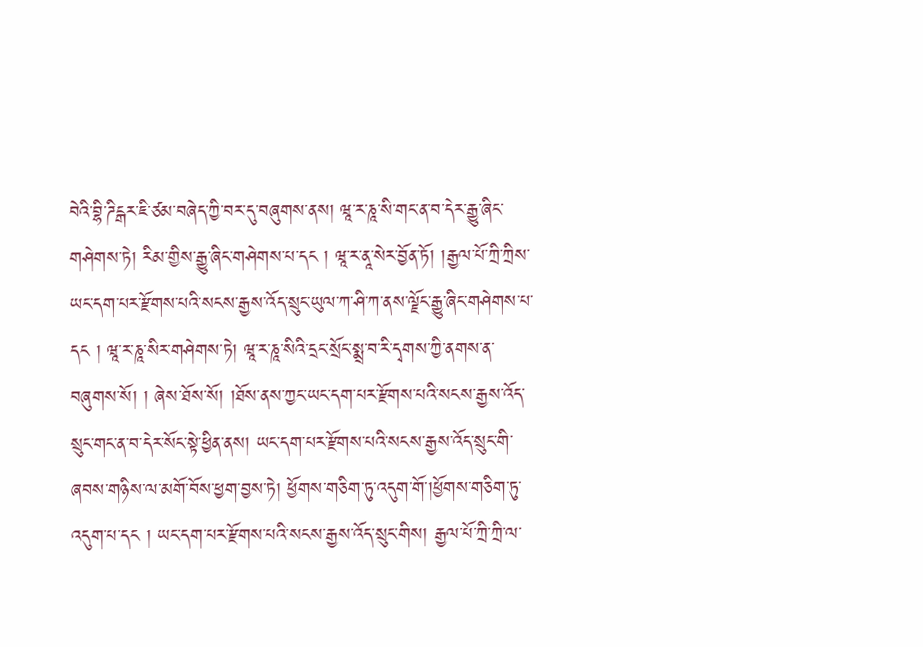བེའི་བྷི་ཌིངྒར་ཇི་ཙམ་བཞེད་ཀྱི་བར་དུ་བཞུགས་ནས། ཝཱ་ར་ཎཱ་སི་གང་ན་བ་དེར་རྒྱུ་ཞིང་གཤེགས་ཏེ། རིམ་གྱིས་རྒྱུ་ཞིང་གཤེགས་པ་དང ། ཝཱ་ར་ནཱ་སེར་བྱོན་ཏོ། །རྒྱལ་པོ་ཀྲི་ཀྲིས་ཡང་དག་པར་རྫོགས་པའི་སངས་རྒྱས་འོད་སྲུང་ཡུལ་ཀ་ཤི་ཀ་ནས་ལྗོང་རྒྱུ་ཞིང་གཤེགས་པ་དང ། ཝཱ་ར་ཎཱ་སིར་གཤེགས་ཏེ། ཝཱ་ར་ཎཱ་སིའི་དྲང་སྲོང་སྨྲ་བ་རི་དྭགས་ཀྱི་ནགས་ན་བཞུགས་སོ། ། ཞེས་ཐོས་སོ། །ཐོས་ནས་ཀྱང་ཡང་དག་པར་རྫོགས་པའི་སངས་རྒྱས་འོད་སྲུང་གང་ན་བ་དེར་སོང་སྟེ་ཕྱིན་ནས། ཡང་དག་པར་རྫོགས་པའི་སངས་རྒྱས་འོད་སྲུང་གི་ཞབས་གཉིས་ལ་མགོ་བོས་ཕྱག་བྱས་ཏེ། ཕྱོགས་གཅིག་ཏུ་འདུག་གོ་།ཕྱོགས་གཅིག་ཏུ་འདུག་པ་དང ། ཡང་དག་པར་རྫོགས་པའི་སངས་རྒྱས་འོད་སྲུང་གིས། རྒྱལ་པོ་ཀྲི་ཀྲི་ལ་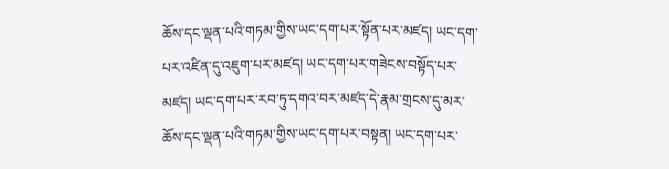ཆོས་དང་ལྡན་པའི་གཏམ་གྱིས་ཡང་དག་པར་སྟོན་པར་མཛད། ཡང་དག་པར་འཛིན་དུ་འཇུག་པར་མཛད། ཡང་དག་པར་གཟེངས་བསྟོད་པར་མཛད། ཡང་དག་པར་རབ་ཏུ་དགའ་བར་མཛད་དེ་རྣམ་གྲངས་དུ་མར་ཆོས་དང་ལྡན་པའི་གཏམ་གྱིས་ཡང་དག་པར་བསྟན། ཡང་དག་པར་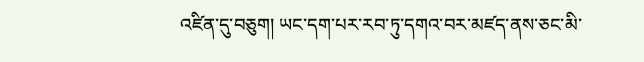འཛིན་དུ་བཅུག། ཡང་དག་པར་རབ་ཏུ་དགའ་བར་མཛད་ནས་ཅང་མི་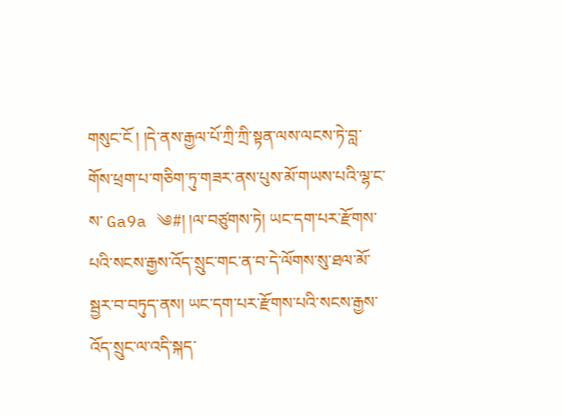གསུང་ངོ ། །དེ་ནས་རྒྱལ་པོ་ཀྲི་ཀྲི་སྟན་ལས་ལངས་ཏེ་བླ་གོས་ཕྲག་པ་གཅིག་ཏུ་གཟར་ནས་པུས་མོ་གཡས་པའི་ལྷ་ང་ས་ Ga9a ༄#། །ལ་བཙུགས་ཏེ། ཡང་དག་པར་རྫོགས་པའི་སངས་རྒྱས་འོད་སྲུང་གང་ན་བ་དེ་ལོགས་སུ་ཐལ་མོ་སྦྱར་བ་བཏུད་ནས། ཡང་དག་པར་རྫོགས་པའི་སངས་རྒྱས་འོད་སྲུང་ལ་འདི་སྐད་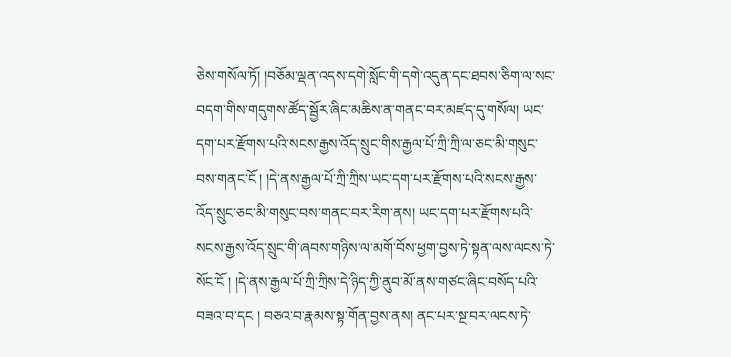ཅེས་གསོལ་ཏོ། །བཅོམ་ལྡན་འདས་དགེ་སློང་གི་དགེ་འདུན་དང་ཐབས་ཅིག་ལ་སང་བདག་གིས་གདུགས་ཚོད་སྦྱོར་ཞིང་མཆིས་ན་གནང་བར་མཛད་དུ་གསོལ། ཡང་དག་པར་རྫོགས་པའི་སངས་རྒྱས་འོད་སྲུང་གིས་རྒྱལ་པོ་ཀྲི་ཀྲི་ལ་ཅང་མི་གསུང་བས་གནང་ངོ ། །དེ་ནས་རྒྱལ་པོ་ཀྲི་ཀྲིས་ཡང་དག་པར་རྫོགས་པའི་སངས་རྒྱས་འོད་སྲུང་ཅང་མི་གསུང་བས་གནང་བར་རིག་ནས། ཡང་དག་པར་རྫོགས་པའི་སངས་རྒྱས་འོད་སྲུང་གི་ཞབས་གཉིས་ལ་མགོ་བོས་ཕྱག་བྱས་ཏེ་སྟན་ལས་ལངས་ཏེ་སོང་ངོ ། །དེ་ནས་རྒྱལ་པོ་ཀྲི་ཀྲིས་དེ་ཉིད་ཀྱི་ནུབ་མོ་ནས་གཙང་ཞིང་བསོད་པའི་བཟའ་བ་དང ། བཅའ་བ་རྣམས་སྟ་གོན་བྱས་ནས། ནང་པར་སྔ་བར་ལངས་ཏེ་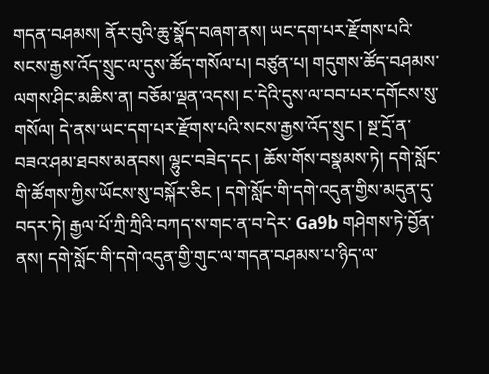གདན་བཤམས། ནོར་བུའི་ཆུ་སྣོད་བཞག་ནས། ཡང་དག་པར་རྫོགས་པའི་སངས་རྒྱས་འོད་སྲུང་ལ་དུས་ཚོད་གསོལ་པ། བཙུན་པ། གདུགས་ཚོད་བཤམས་ལགས་ཤིང་མཆིས་ན། བཅོམ་ལྡན་འདས། ང་དེའི་དུས་ལ་བབ་པར་དགོངས་སུ་གསོལ། དེ་ནས་ཡང་དག་པར་རྫོགས་པའི་སངས་རྒྱས་འོད་སྲུང ། སྔ་དྲོ་ན་བཟའ་ཤམ་ཐབས་མནབས། ལྷུང་བཟེད་དང ། ཆོས་གོས་བསྣམས་ཏེ། དགེ་སློང་གི་ཚོགས་ཀྱིས་ཡོངས་སུ་བསྐོར་ཅིང ། དགེ་སློང་གི་དགེ་འདུན་གྱིས་མདུན་དུ་བདར་ཏེ། རྒྱལ་པོ་ཀྲི་ཀྲིའི་བཀད་ས་གང་ན་བ་དེར་ Ga9b གཤེགས་ཏེ་བྱོན་ནས། དགེ་སློང་གི་དགེ་འདུན་གྱི་གུང་ལ་གདན་བཤམས་པ་ཉིད་ལ་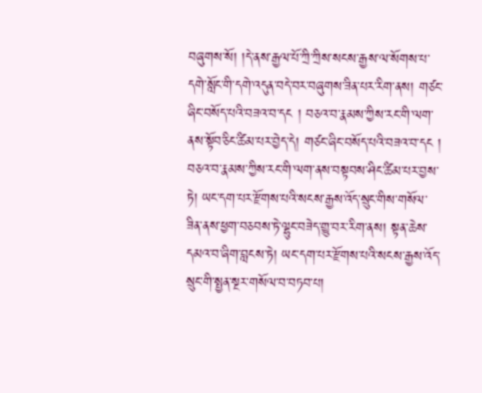བཞུགས་སོ། །དེ་ནས་རྒྱལ་པོ་ཀྲི་ཀྲིས་སངས་རྒྱས་ལ་སོགས་པ་དགེ་སློང་གི་དགེ་འདུན་བདེ་བར་བཞུགས་ཟིན་པར་རིག་ནས། གཙང་ཞིང་བསོད་པའི་བཟའ་བ་དང ། བཅའ་བ་རྣམས་ཀྱིས་རང་གི་ལག་ནས་སྟོབ་ཅིང་ཚིམ་པར་བྱེད་དེ། གཙང་ཞིང་བསོད་པའི་བཟའ་བ་དང ། བཅའ་བ་རྣམས་ཀྱིས་རང་གི་ལག་ནས་བསྟབས་ཤིང་ཚིམ་པར་བྱས་ཏེ། ཡང་དག་པར་རྫོགས་པའི་སངས་རྒྱས་འོད་སྲུང་གིས་གསོལ་ཟིན་ནས་ཕྱག་བཅབས་ཏེ་ལྷུང་བཟེད་གྱུ་བར་རིག་ནས། སྟན་ཆེས་དམའ་བ་ཞིག་བླངས་ཏེ། ཡང་དག་པར་རྫོགས་པའི་སངས་རྒྱས་འོད་སྲུང་གི་སྤྱན་སྔར་གསོལ་བ་བཏབ་པ།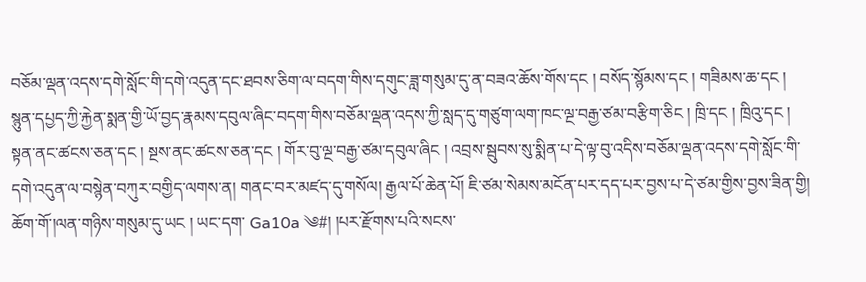བཅོམ་ལྡན་འདས་དགེ་སློང་གི་དགེ་འདུན་དང་ཐབས་ཅིག་ལ་བདག་གིས་དགུང་ཟླ་གསུམ་དུ་ན་བཟའ་ཆོས་གོས་དང ། བསོད་སྙོམས་དང ། གཟིམས་ཆ་དང ། སྙུན་དཔྱད་ཀྱི་རྐྱེན་སྨན་གྱི་ཡོ་བྱད་རྣམས་དབུལ་ཞིང་བདག་གིས་བཅོམ་ལྡན་འདས་ཀྱི་སླད་དུ་གཙུག་ལག་ཁང་ལྔ་བརྒྱ་ཙམ་བརྩིག་ཅིང ། ཁྲི་དང ། ཁྲིའུ་དང ། སྟན་ནང་ཚངས་ཅན་དང ། སྔས་ནང་ཚངས་ཅན་དང ། གོར་བུ་ལྔ་བརྒྱ་ཙམ་དབུལ་ཞིང ། འབྲས་སྦུབས་སུ་སྨིན་པ་དེ་ལྟ་བུ་འདིས་བཅོམ་ལྡན་འདས་དགེ་སློང་གི་དགེ་འདུན་ལ་བསྙེན་བཀུར་བགྱིད་ལགས་ན། གནང་བར་མཛད་དུ་གསོལ། རྒྱལ་པོ་ཆེན་པོ། ཇི་ཙམ་སེམས་མངོན་པར་དད་པར་བྱས་པ་དེ་ཙམ་གྱིས་བྱས་ཟིན་གྱི། ཆོག་གོ་།ལན་གཉིས་གསུམ་དུ་ཡང ། ཡང་དག་ Ga10a ༄#། །པར་རྫོགས་པའི་སངས་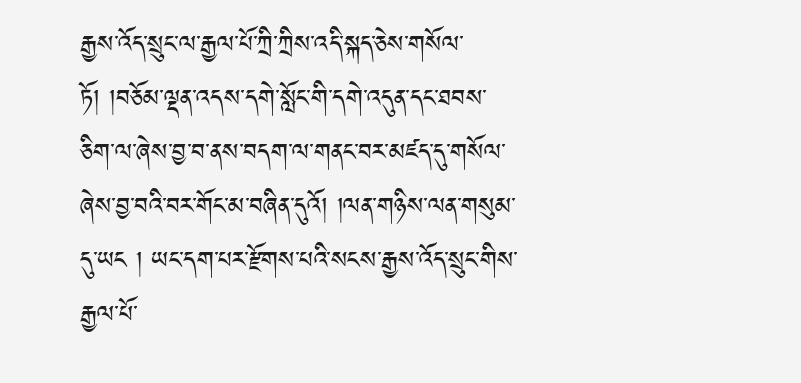རྒྱས་འོད་སྲུང་ལ་རྒྱལ་པོ་ཀྲི་ཀྲིས་འདི་སྐད་ཅེས་གསོལ་ཏོ། །བཅོམ་ལྡན་འདས་དགེ་སློང་གི་དགེ་འདུན་དང་ཐབས་ཅིག་ལ་ཞེས་བྱ་བ་ནས་བདག་ལ་གནང་བར་མཛད་དུ་གསོལ་ཞེས་བྱ་བའི་བར་གོང་མ་བཞིན་དུའོ། །ལན་གཉིས་ལན་གསུམ་དུ་ཡང ། ཡང་དག་པར་རྫོགས་པའི་སངས་རྒྱས་འོད་སྲུང་གིས་རྒྱལ་པོ་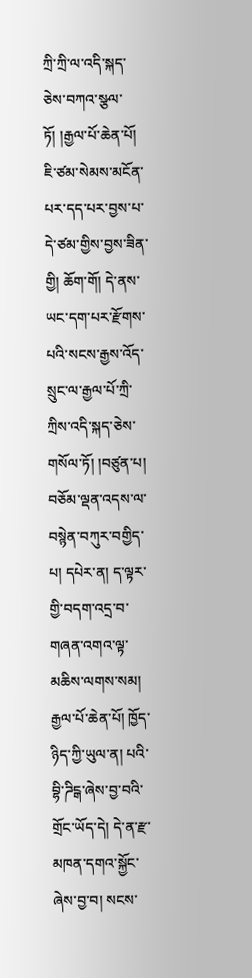ཀྲི་ཀྲི་ལ་འདི་སྐད་ཅེས་བཀའ་སྩལ་ཏོ། །རྒྱལ་པོ་ཆེན་པོ། ཇི་ཙམ་སེམས་མངོན་པར་དད་པར་བྱས་པ་དེ་ཙམ་གྱིས་བྱས་ཟིན་གྱི། ཆོག་གོ། དེ་ནས་ཡང་དག་པར་རྫོགས་པའི་སངས་རྒྱས་འོད་སྲུང་ལ་རྒྱལ་པོ་ཀྲི་ཀྲིས་འདི་སྐད་ཅེས་གསོལ་ཏོ། །བཙུན་པ། བཅོམ་ལྡན་འདས་ལ་བསྙེན་བཀུར་བགྱིད་པ། དཔེར་ན། ད་ལྟར་གྱི་བདག་འདྲ་བ་གཞན་འགའ་ལྟ་མཆིས་ལགས་སམ། རྒྱལ་པོ་ཆེན་པོ། ཁྱོད་ཉིད་ཀྱི་ཡུལ་ན། པའི་བྷི་ཌིངྒ་ཞེས་བྱ་བའི་གྲོང་ཡོད་དེ། དེ་ན་རྫ་མཁན་དགའ་སྐྱོང་ཞེས་བྱ་བ། སངས་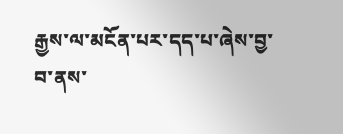རྒྱས་ལ་མངོན་པར་དད་པ་ཞེས་བྱ་བ་ནས་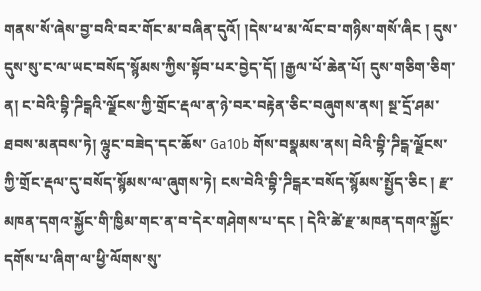གནས་སོ་ཞེས་བྱ་བའི་བར་གོང་མ་བཞིན་དུའོ། །དེས་ཕ་མ་ལོང་བ་གཉིས་གསོ་ཞིང ། དུས་དུས་སུ་ང་ལ་ཡང་བསོད་སྙོམས་ཀྱིས་སྟོབ་པར་བྱེད་དོ། །རྒྱལ་པོ་ཆེན་པོ། དུས་གཅིག་ཅིག་ན། ང་བེའི་བྷི་ཌིངྒའི་ལྗོངས་ཀྱི་གྲོང་རྡལ་ན་ཉེ་བར་བརྟེན་ཅིང་བཞུགས་ནས། སྔ་དྲོ་ཤམ་ཐབས་མནབས་ཏེ། ལྷུང་བཟེད་དང་ཆོས་ Ga10b གོས་བསྣམས་ནས། བེའི་བྷི་ཌིངྒ་ལྗོངས་ཀྱི་གྲོང་རྡལ་དུ་བསོད་སྙོམས་ལ་ཞུགས་ཏེ། ངས་བེའི་བྷི་ཌིངྒར་བསོད་སྙོམས་སྤྱོད་ཅིང ། རྫ་མཁན་དགའ་སྐྱོང་གི་ཁྱིམ་གང་ན་བ་དེར་གཤེགས་པ་དང ། དེའི་ཚེ་རྫ་མཁན་དགའ་སྐྱོང་དགོས་པ་ཞིག་ལ་ཕྱི་ལོགས་སུ་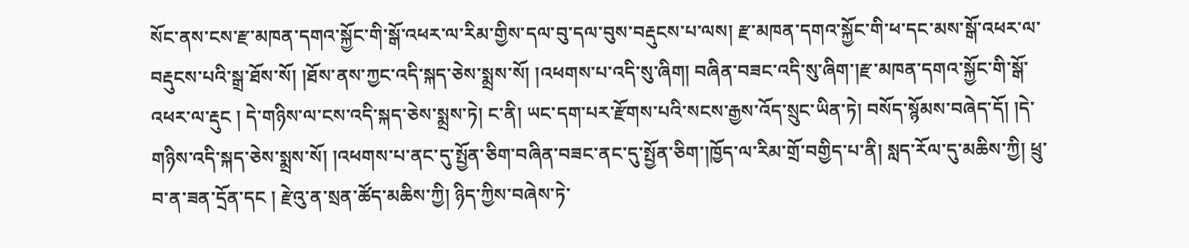སོང་ནས་ངས་རྫ་མཁན་དགའ་སྐྱོང་གི་སྒོ་འཕར་ལ་རིམ་གྱིས་དལ་བུ་དལ་བུས་བརྡུངས་པ་ལས། རྫ་མཁན་དགའ་སྐྱོང་གི་ཕ་དང་མས་སྒོ་འཕར་ལ་བརྡུངས་པའི་སྒྲ་ཐོས་སོ། །ཐོས་ནས་ཀྱང་འདི་སྐད་ཅེས་སྨྲས་སོ། །འཕགས་པ་འདི་སུ་ཞིག། བཞིན་བཟང་འདི་སུ་ཞིག་།རྫ་མཁན་དགའ་སྐྱོང་གི་སྒོ་འཕར་ལ་རྡུང ། དེ་གཉིས་ལ་ངས་འདི་སྐད་ཅེས་སྨྲས་ཏེ། ང་ནི། ཡང་དག་པར་རྫོགས་པའི་སངས་རྒྱས་འོད་སྲུང་ཡིན་ཏེ། བསོད་སྙོམས་བཞེད་དོ། །དེ་གཉིས་འདི་སྐད་ཅེས་སྨྲས་སོ། །འཕགས་པ་ནང་དུ་སྤྱོན་ཅིག་བཞིན་བཟང་ནང་དུ་སྤྱོན་ཅིག་།ཁྱོད་ལ་རིམ་གྲོ་བགྱིད་པ་ནི། སླད་རོལ་དུ་མཆིས་ཀྱི། ཕྲུ་བ་ན་ཟན་དྲོན་དང ། རྫེའུ་ན་སྲན་ཚོད་མཆིས་ཀྱི། ཉིད་ཀྱིས་བཞེས་ཏེ་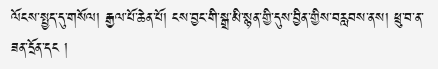ལོངས་སྤྱད་དུ་གསོལ། རྒྱལ་པོ་ཆེན་པོ། ངས་བྱང་གི་སྒྲ་མི་སྙན་གྱི་དུས་བྱིན་གྱིས་བརླབས་ནས། ཕྲུ་བ་ན་ཟན་དྲོན་དང །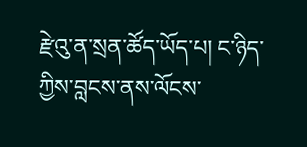རྫེའུ་ན་སྲན་ཚོད་ཡོད་པ། ང་ཉིད་ཀྱིས་བླངས་ནས་ལོངས་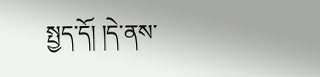སྤྱད་དོ། །དེ་ནས་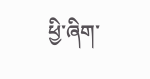ཕྱི་ཞིག་